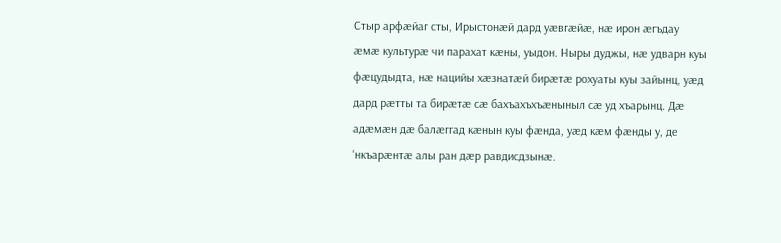Стыр арфæйаг сты, Ирыстонæй дард уæвгæйæ, нæ ирон æгъдау æмæ культурæ чи парахат кæны, уыдон. Ныры дуджы, нæ удварн куы фæцудыдта, нæ нацийы хæзнатæй бирæтæ рохуаты куы зайынц, уæд  дард рæтты та бирæтæ сæ бахъахъхъæныныл сæ уд хъарынц. Дæ адæмæн дæ балæггад кæнын куы фæнда, уæд кæм фæнды у, де ‘нкъарæнтæ алы ран дæр равдисдзынæ.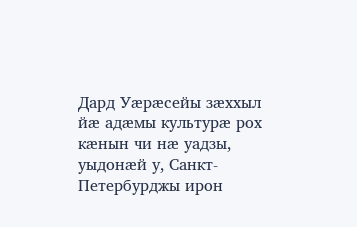Дард Уæрæсейы зæххыл йæ адæмы культурæ рох кæнын чи нæ уадзы, уыдонæй у, Санкт-Петербурджы ирон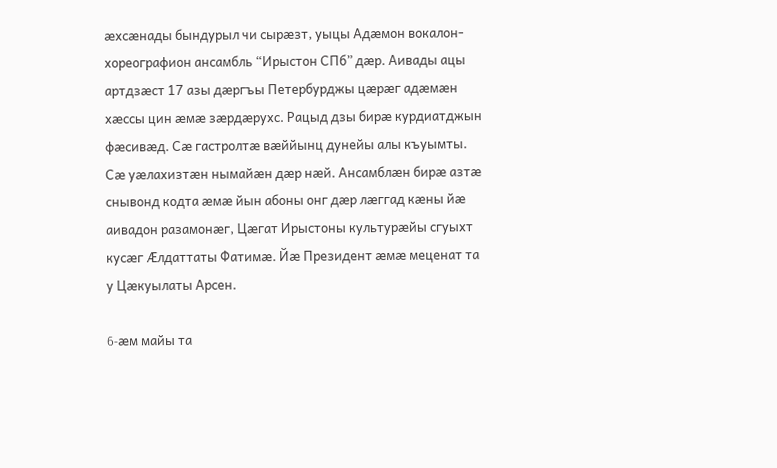æхсæнады бындурыл чи сырæзт, уыцы Адæмон вокалон-хореографион ансамбль “Ирыстон СПб” дæр. Аивады ацы артдзæст 17 азы дæргъы Петербурджы цæрæг адæмæн хæссы цин æмæ зæрдæрухс. Рацыд дзы бирæ курдиатджын фæсивæд. Сæ гастролтæ вæййынц дунейы алы къуымты. Сæ уæлахизтæн нымайæн дæр нæй. Ансамблæн бирæ азтæ снывонд кодта æмæ йын абоны онг дæр лæггад кæны йæ аивадон разамонæг, Цæгат Ирыстоны культурæйы сгуыхт кусæг Æлдаттаты Фатимæ. Йæ Президент æмæ меценат та у Цæкуылаты Арсен.

6-æм майы та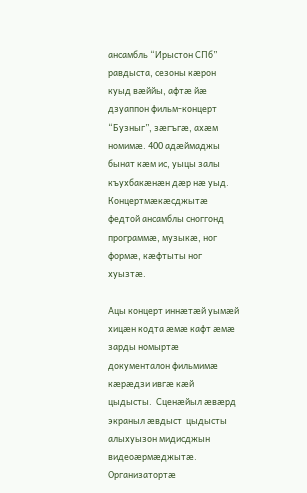ансамбль “Ирыстон СПб” равдыста, сезоны кæрон куыд вæййы, афтæ йæ дзуаппон фильм-концерт “Бузныг”, зæгъгæ, ахæм номимæ. 400 адæймаджы бынат кæм ис, уыцы залы къухбакæнæн дæр нæ уыд. Концертмæкæсджытæ федтой ансамблы сноггонд программæ, музыкæ, ног формæ, кæфтыты ног хуызтæ.

Ацы концерт иннæтæй уымæй хицæн кодта æмæ кафт æмæ зарды номыртæ документалон фильмимæ кæрæдзи ивгæ кæй цыдысты.  Сценæйыл æвæрд экраныл æвдыст  цыдысты алыхуызон мидисджын видеоæрмæджытæ. Организатортæ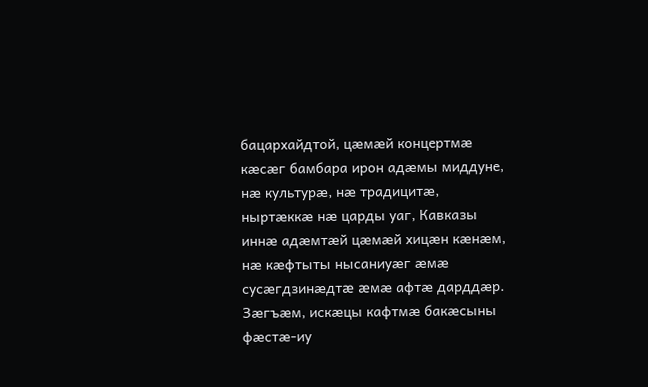бацархайдтой, цæмæй концертмæ кæсæг бамбара ирон адæмы миддуне, нæ культурæ, нæ традицитæ, ныртæккæ нæ царды уаг, Кавказы иннæ адæмтæй цæмæй хицæн кæнæм, нæ кæфтыты нысаниуæг æмæ сусæгдзинæдтæ æмæ афтæ дарддæр. Зæгъæм, искæцы кафтмæ бакæсыны фæстæ-иу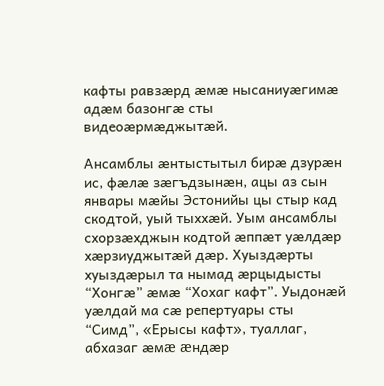кафты равзæрд æмæ нысаниуæгимæ адæм базонгæ сты видеоæрмæджытæй.

Ансамблы æнтыстытыл бирæ дзурæн ис, фæлæ зæгъдзынæн, ацы аз сын январы мæйы Эстонийы цы стыр кад скодтой, уый тыххæй. Уым ансамблы схорзæхджын кодтой æппæт уæлдæр хæрзиуджытæй дæр. Хуыздæрты хуыздæрыл та нымад æрцыдысты “Хонгæ” æмæ “Хохаг кафт”. Уыдонæй уæлдай ма сæ репертуары сты “Симд”, «Ерысы кафт», туаллаг, абхазаг æмæ æндæр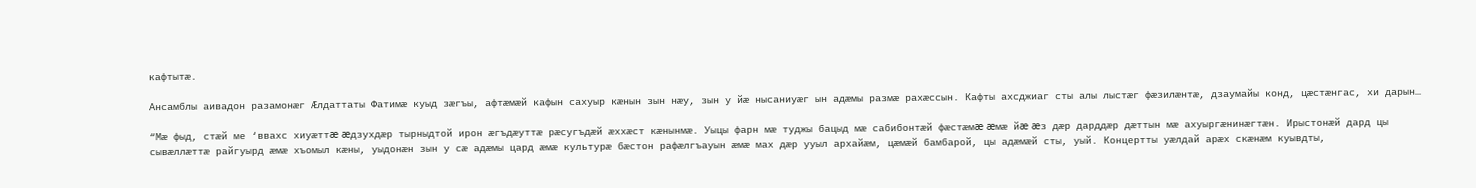кафтытæ.

Ансамблы аивадон разамонæг Æлдаттаты Фатимæ куыд зæгъы, афтæмæй кафын сахуыр кæнын зын нæу, зын у йæ нысаниуæг ын адæмы размæ рахæссын. Кафты ахсджиаг сты алы лыстæг фæзилæнтæ, дзаумайы конд, цæстæнгас, хи дарын…

“Мæ фыд, стæй ме ‘ввахс хиуæттæ æдзухдæр тырныдтой ирон æгъдæуттæ рæсугъдæй æххæст кæнынмæ. Уыцы фарн мæ туджы бацыд мæ сабибонтæй фæстæмæ æмæ йæ æз дæр дарддæр дæттын мæ ахуыргæнинæгтæн. Ирыстонæй дард цы сывæллæттæ райгуырд æмæ хъомыл кæны, уыдонæн зын у сæ адæмы цард æмæ культурæ бæстон рафæлгъауын æмæ мах дæр ууыл архайæм, цæмæй бамбарой, цы адæмæй сты, уый. Концертты уæлдай арæх скæнæм куывдты,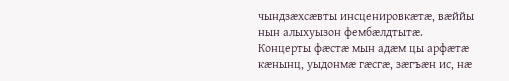чындзæхсæвты инсценировкæтæ, вæййы нын алыхуызон фембæлдтытæ. Концерты фæстæ мын адæм цы арфæтæ кæнынц, уыдонмæ гæсгæ, зæгъæн ис, нæ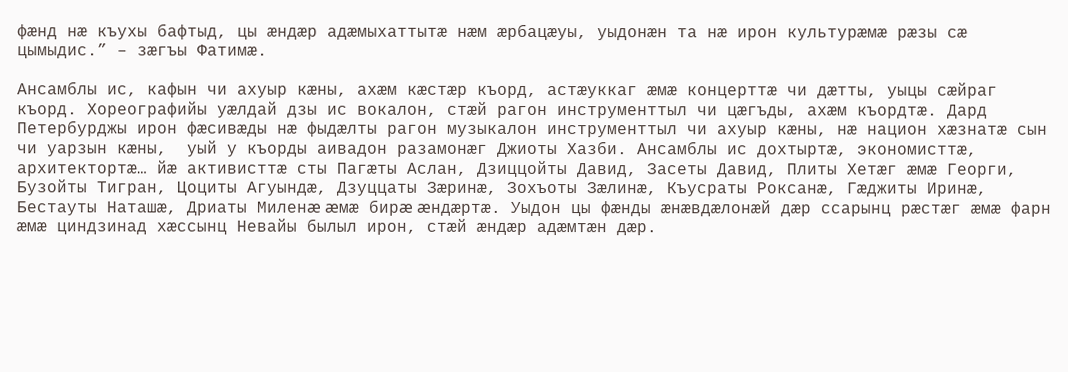фæнд нæ къухы бафтыд, цы æндæр адæмыхаттытæ нæм æрбацæуы, уыдонæн та нæ ирон культурæмæ рæзы сæ цымыдис.” – зæгъы Фатимæ.

Ансамблы ис, кафын чи ахуыр кæны, ахæм кæстæр къорд, астæуккаг æмæ концерттæ чи дæтты, уыцы сæйраг къорд. Хореографийы уæлдай дзы ис вокалон, стæй рагон инструменттыл чи цæгъды, ахæм къордтæ. Дард Петербурджы ирон фæсивæды нæ фыдæлты рагон музыкалон инструменттыл чи ахуыр кæны, нæ национ хæзнатæ сын чи уарзын кæны,  уый у къорды аивадон разамонæг Джиоты Хазби. Ансамблы ис дохтыртæ, экономисттæ, архитектортæ… йæ активисттæ сты Пагæты Аслан, Дзиццойты Давид, Засеты Давид, Плиты Хетæг æмæ Георги, Бузойты Тигран, Цоциты Агуындæ, Дзуццаты Зæринæ, Зохъоты Зæлинæ, Къусраты Роксанæ, Гæджиты Иринæ, Бестауты Наташæ, Дриаты Миленæ æмæ бирæ æндæртæ. Уыдон цы фæнды æнæвдæлонæй дæр ссарынц рæстæг æмæ фарн æмæ циндзинад хæссынц Невайы былыл ирон, стæй æндæр адæмтæн дæр.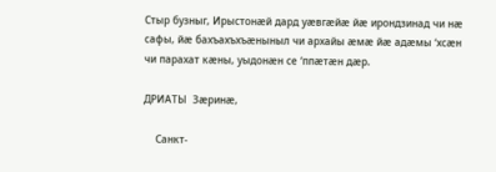Стыр бузныг, Ирыстонæй дард уæвгæйæ йæ ирондзинад чи нæ сафы, йæ бахъахъхъæныныл чи архайы æмæ йæ адæмы ‘хсæн чи парахат кæны, уыдонæн се ‘ппæтæн дæр.

ДРИАТЫ  Зæринæ,

    Санкт-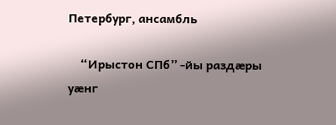Петербург, ансамбль

    “Ирыстон СПб” -йы раздæры уæнг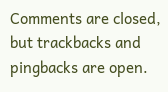Comments are closed, but trackbacks and pingbacks are open.